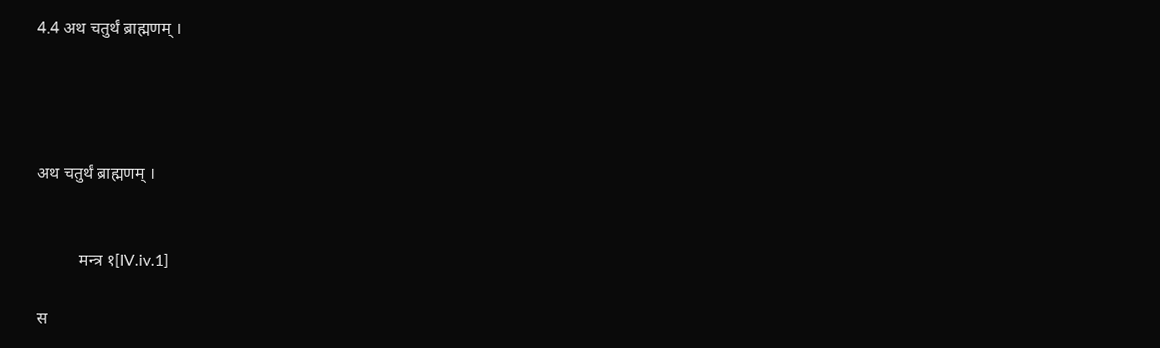4.4 अथ चतुर्थं ब्राह्मणम् ।




अथ चतुर्थं ब्राह्मणम् ।


          मन्त्र १[IV.iv.1]

स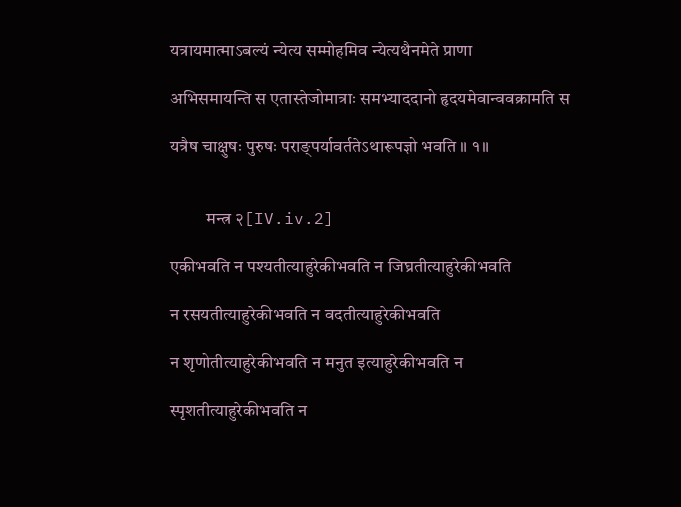यत्रायमात्माऽबल्यं न्येत्य सम्मोहमिव न्येत्यथैनमेते प्राणा

अभिसमायन्ति स एतास्तेजोमात्राः समभ्याददानो हृदयमेवान्ववक्रामति स

यत्रैष चाक्षुषः पुरुषः पराङ्पर्यावर्ततेऽथारूपज्ञो भवति ॥ १॥


          मन्त्र २[IV.iv.2]

एकीभवति न पश्यतीत्याहुरेकीभवति न जिघ्रतीत्याहुरेकीभवति

न रसयतीत्याहुरेकीभवति न वदतीत्याहुरेकीभवति

न शृणोतीत्याहुरेकीभवति न मनुत इत्याहुरेकीभवति न

स्पृशतीत्याहुरेकीभवति न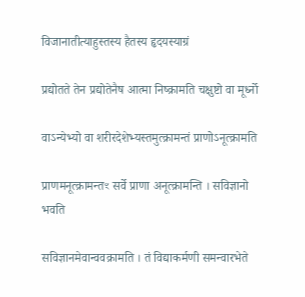विजानातीत्याहुस्तस्य हैतस्य हृदयस्याग्रं

प्रद्योतते तेन प्रद्योतेनैष आत्मा निष्क्रामति चक्षुष्टो वा मूर्ध्नो

वाऽन्येभ्यो वा शरीरदेशेभ्यस्तमुत्क्रामन्तं प्राणोऽनूत्क्रामति

प्राणमनूत्क्रामन्तꣳ सर्वे प्राणा अनूत्क्रामन्ति । सविज्ञानो भवति

सविज्ञानमेवान्ववक्रामति । तं विद्याकर्मणी समन्वारभेते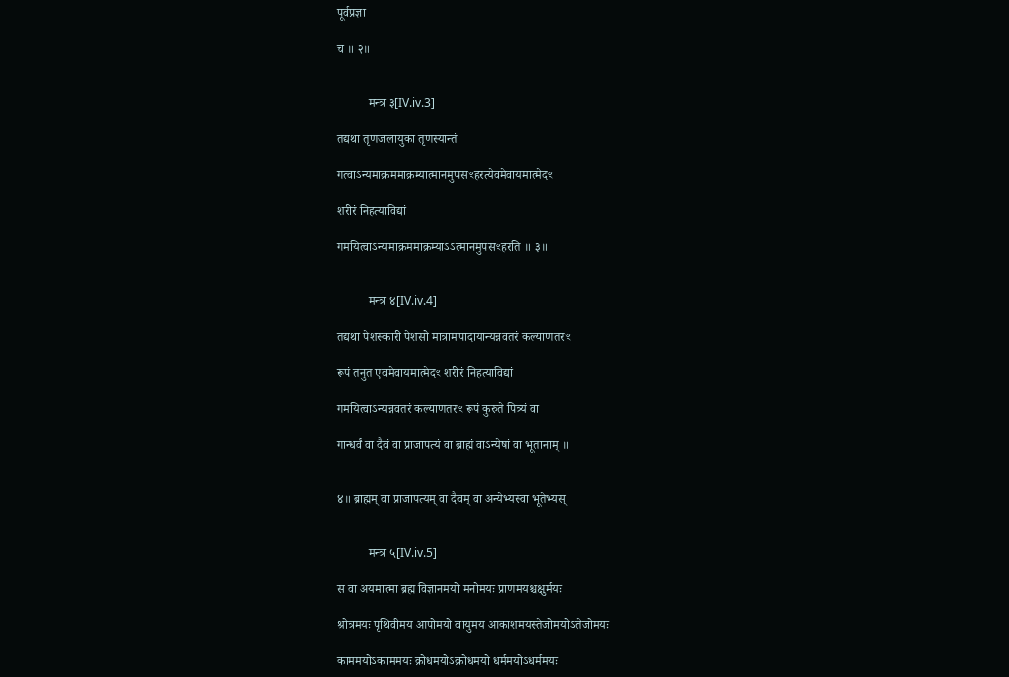पूर्वप्रज्ञा

च ॥ २॥


          मन्त्र ३[IV.iv.3]

तद्यथा तृणजलायुका तृणस्यान्तं

गत्वाऽन्यमाक्रममाक्रम्यात्मानमुपसꣳहरत्येवमेवायमात्मेदꣳ

शरीरं निहत्याविद्यां

गमयित्वाऽन्यमाक्रममाक्रम्याऽऽत्मानमुपसꣳहरति ॥ ३॥


          मन्त्र ४[IV.iv.4]

तद्यथा पेशस्कारी पेशसो मात्रामपादायान्यन्नवतरं कल्याणतरꣳ

रूपं तनुत एवमेवायमात्मेदꣳ शरीरं निहत्याविद्यां

गमयित्वाऽन्यन्नवतरं कल्याणतरꣳ रूपं कुरुते पित्र्यं वा

गान्धर्वं वा दैवं वा प्राजापत्यं वा ब्राह्मं वाऽन्येषां वा भूतानाम् ॥


४॥ ब्राह्मम् वा प्राजापत्यम् वा दैवम् वा अन्येभ्यस्वा भूतेभ्यस्


          मन्त्र ५[IV.iv.5]

स वा अयमात्मा ब्रह्म विज्ञानमयो मनोमयः प्राणमयश्चक्षुर्मयः

श्रोत्रमयः पृथिवीमय आपोमयो वायुमय आकाशमयस्तेजोमयोऽतेजोमयः

काममयोऽकाममयः क्रोधमयोऽक्रोधमयो धर्ममयोऽधर्ममयः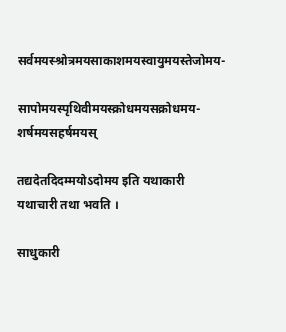सर्वमयस्श्रोत्रमयसाकाशमयस्वायुमयस्तेजोमय-

सापोमयस्पृथिवीमयस्क्रोधमयसक्रोधमय- शर्षमयसहर्षमयस्

तद्यदेतदिदम्मयोऽदोमय इति यथाकारी यथाचारी तथा भवति ।

साधुकारी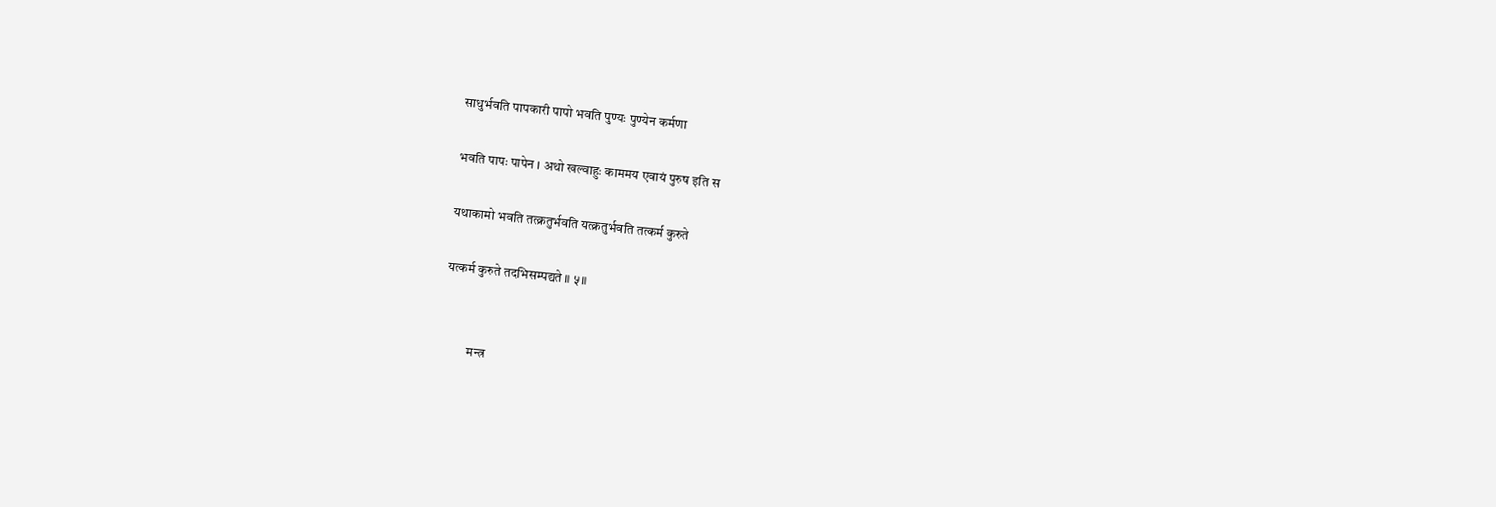साधुर्भवति पापकारी पापो भवति पुण्यः पुण्येन कर्मणा

भवति पापः पापेन । अथो खल्वाहुः काममय एवायं पुरुष इति स

यथाकामो भवति तत्क्रतुर्भवति यत्क्रतुर्भवति तत्कर्म कुरुते

यत्कर्म कुरुते तदभिसम्पद्यते ॥ ५॥


          मन्त्र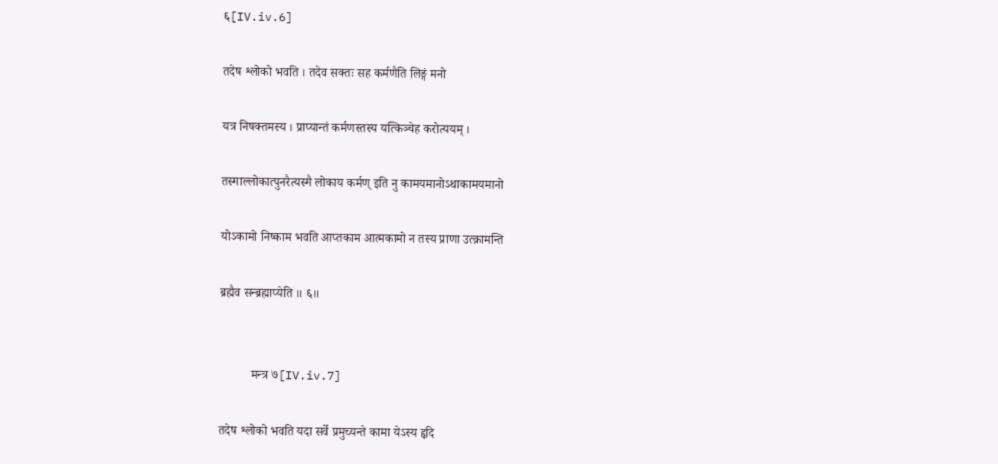६[IV.iv.6]

तदेष श्लोको भवति । तदेव सक्तः सह कर्मणैति लिङ्गं मनो

यत्र निषक्तमस्य । प्राप्यान्तं कर्मणस्तस्य यत्किञ्चेह करोत्ययम् ।

तस्माल्लोकात्पुनरैत्यस्मै लोकाय कर्मण् इति नु कामयमानोऽथाकामयमानो

योऽकामो निष्काम भवति आप्तकाम आत्मकामो न तस्य प्राणा उत्क्रामन्ति

ब्रह्मैव सन्ब्रह्माप्येति ॥ ६॥


          मन्त्र ७[IV.iv.7]

तदेष श्लोको भवति यदा सर्वे प्रमुच्यन्ते कामा येऽस्य हृदि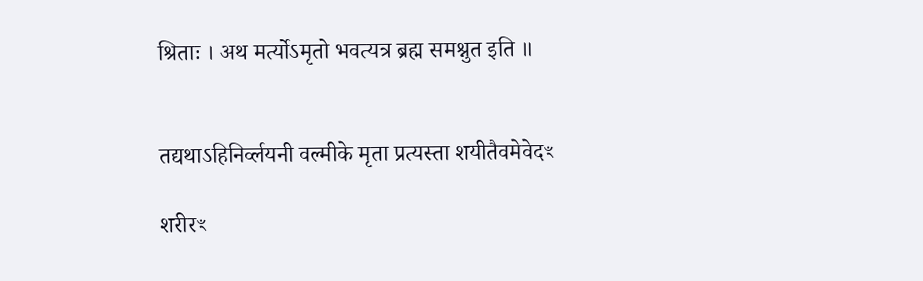श्रिताः । अथ मर्त्योऽमृतो भवत्यत्र ब्रह्म समश्नुत इति ॥


तद्यथाऽहिनिर्व्लयनी वल्मीके मृता प्रत्यस्ता शयीतैवमेवेदꣳ

शरीरꣳ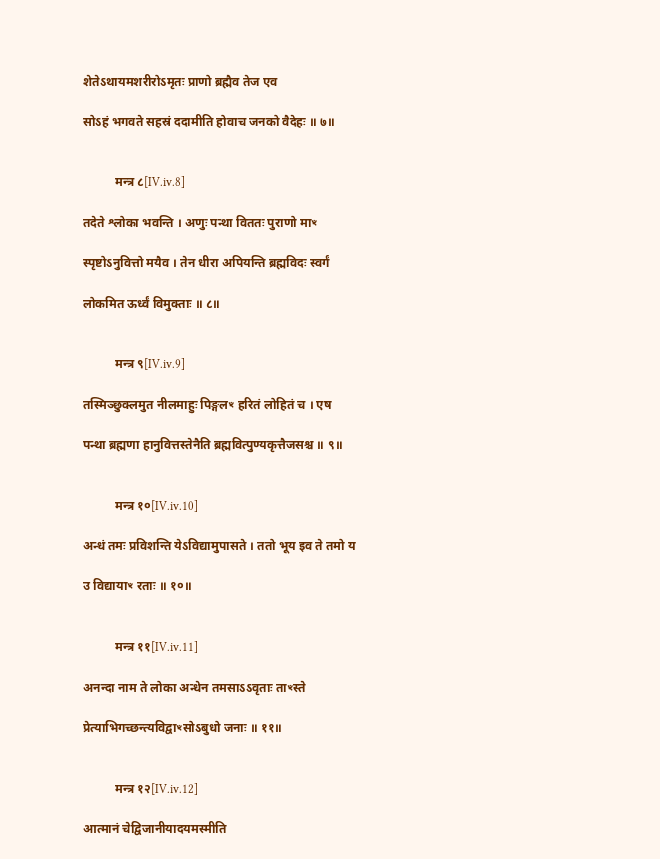शेतेऽथायमशरीरोऽमृतः प्राणो ब्रह्मैव तेज एव

सोऽहं भगवते सहस्रं ददामीति होवाच जनको वैदेहः ॥ ७॥


          मन्त्र ८[IV.iv.8]

तदेते श्लोका भवन्ति । अणुः पन्था विततः पुराणो माꣳ

स्पृष्टोऽनुवित्तो मयैव । तेन धीरा अपियन्ति ब्रह्मविदः स्वर्गं

लोकमित ऊर्ध्वं विमुक्ताः ॥ ८॥


          मन्त्र ९[IV.iv.9]

तस्मिञ्छुक्लमुत नीलमाहुः पिङ्गलꣳ हरितं लोहितं च । एष

पन्था ब्रह्मणा हानुवित्तस्तेनैति ब्रह्मवित्पुण्यकृत्तैजसश्च ॥ ९॥


          मन्त्र १०[IV.iv.10]

अन्धं तमः प्रविशन्ति येऽविद्यामुपासते । ततो भूय इव ते तमो य

उ विद्यायाꣳ रताः ॥ १०॥


          मन्त्र ११[IV.iv.11]

अनन्दा नाम ते लोका अन्धेन तमसाऽऽवृताः ताꣳस्ते

प्रेत्याभिगच्छन्त्यविद्वाꣳसोऽबुधो जनाः ॥ ११॥


          मन्त्र १२[IV.iv.12]

आत्मानं चेद्विजानीयादयमस्मीति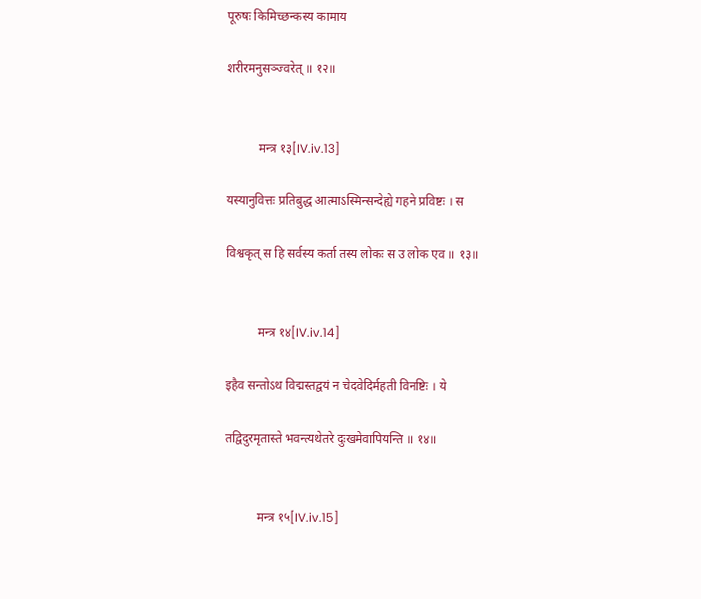पूरुषः किमिच्छन्कस्य कामाय

शरीरमनुसञ्ज्वरेत् ॥ १२॥


          मन्त्र १३[IV.iv.13]

यस्यानुवित्तः प्रतिबुद्ध आत्माऽस्मिन्सन्देह्ये गहने प्रविष्टः । स

विश्वकृत् स हि सर्वस्य कर्ता तस्य लोकः स उ लोक एव ॥ १३॥


          मन्त्र १४[IV.iv.14]

इहैव सन्तोऽथ विद्मस्तद्वयं न चेदवेदिर्महती विनष्टिः । ये

तद्विदुरमृतास्ते भवन्त्यथेतरे दुःखमेवापियन्ति ॥ १४॥


          मन्त्र १५[IV.iv.15]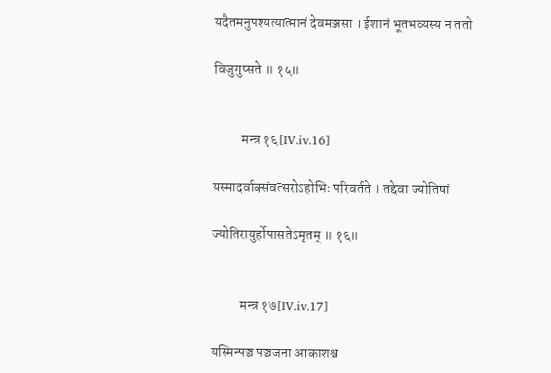यदैतमनुपश्यत्यात्मानं देवमञ्जसा । ईशानं भूतभव्यस्य न ततो

विजुगुप्सते ॥ १५॥


          मन्त्र १६[IV.iv.16]

यस्मादर्वाक्संवत्सरोऽहोभिः परिवर्तते । तद्देवा ज्योतिषां

ज्योतिरायुर्होपासतेऽमृतम् ॥ १६॥


          मन्त्र १७[IV.iv.17]

यस्मिन्पञ्च पञ्चजना आकाशश्च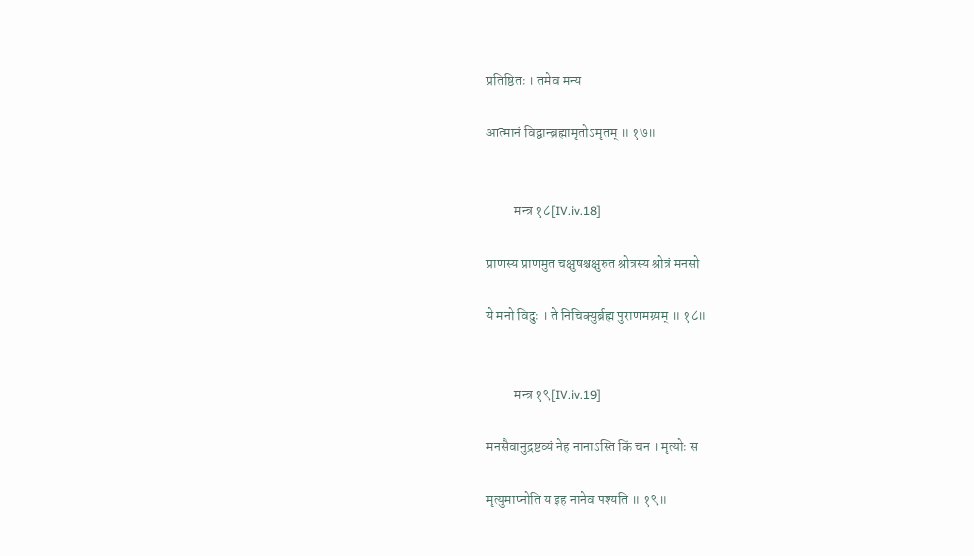प्रतिष्ठितः । तमेव मन्य

आत्मानं विद्वान्ब्रह्मामृतोऽमृतम् ॥ १७॥


          मन्त्र १८[IV.iv.18]

प्राणस्य प्राणमुत चक्षुषश्चक्षुरुत श्रोत्रस्य श्रोत्रं मनसो

ये मनो विदुः । ते निचिक्युर्ब्रह्म पुराणमग्र्यम् ॥ १८॥


          मन्त्र १९[IV.iv.19]

मनसैवानुद्रष्टव्यं नेह नानाऽस्ति किं चन । मृत्योः स

मृत्युमाप्नोति य इह नानेव पश्यति ॥ १९॥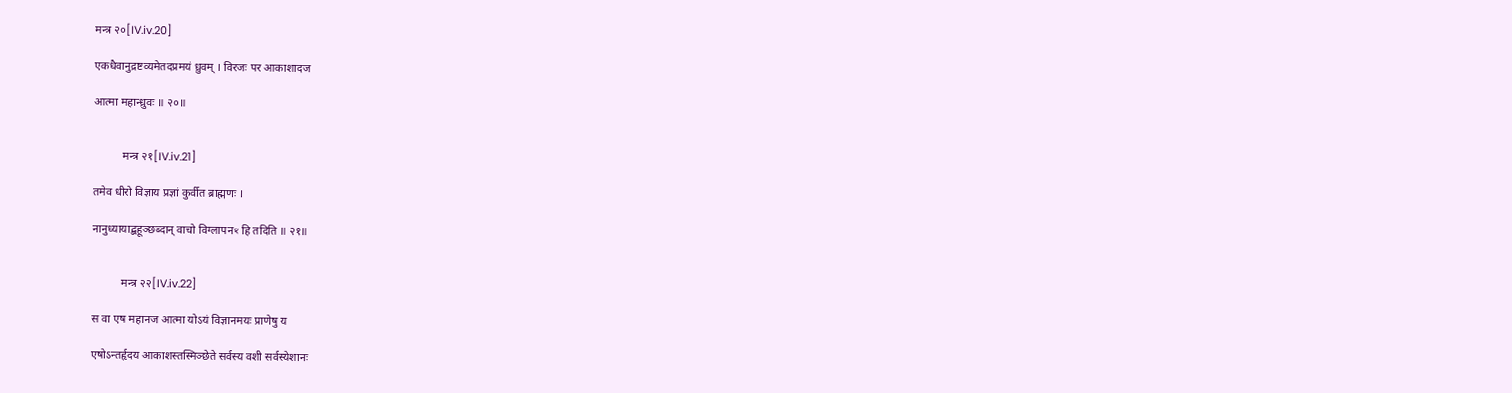मन्त्र २०[IV.iv.20]

एकधैवानुद्रष्टव्यमेतदप्रमयं ध्रुवम् । विरजः पर आकाशादज

आत्मा महान्ध्रुवः ॥ २०॥


          मन्त्र २१[IV.iv.21]

तमेव धीरो विज्ञाय प्रज्ञां कुर्वीत ब्राह्मणः ।

नानुध्यायाद्बहूञ्छब्दान् वाचो विग्लापनꣳ हि तदिति ॥ २१॥


          मन्त्र २२[IV.iv.22]

स वा एष महानज आत्मा योऽयं विज्ञानमयः प्राणेषु य

एषोऽन्तर्हृदय आकाशस्तस्मिञ्छेते सर्वस्य वशी सर्वस्येशानः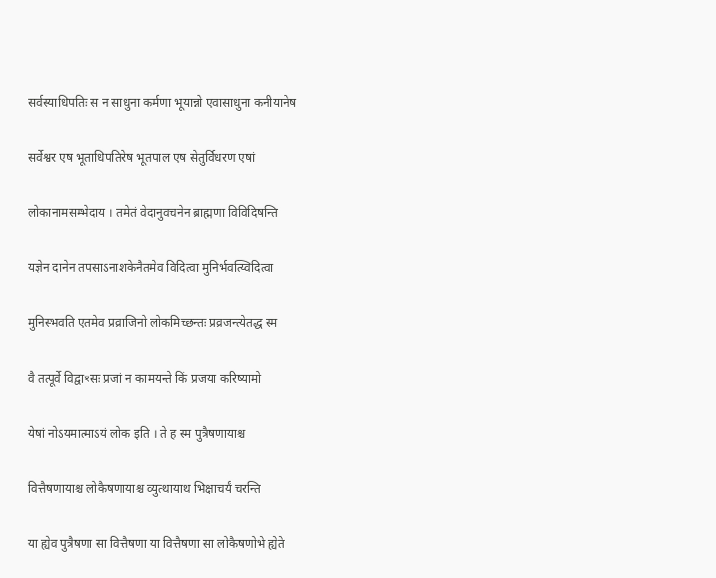सर्वस्याधिपतिः स न साधुना कर्मणा भूयान्नो एवासाधुना कनीयानेष

सर्वेश्वर एष भूताधिपतिरेष भूतपाल एष सेतुर्विधरण एषां

लोकानामसम्भेदाय । तमेतं वेदानुवचनेन ब्राह्मणा विविदिषन्ति

यज्ञेन दानेन तपसाऽनाशकेनैतमेव विदित्वा मुनिर्भवत्य्विदित्वा

मुनिस्भवति एतमेव प्रव्राजिनो लोकमिच्छन्तः प्रव्रजन्त्येतद्ध स्म

वै तत्पूर्वे विद्वाꣳसः प्रजां न कामयन्ते किं प्रजया करिष्यामो

येषां नोऽयमात्माऽयं लोक इति । ते ह स्म पुत्रैषणायाश्च

वित्तैषणायाश्च लोकैषणायाश्च व्युत्थायाथ भिक्षाचर्यं चरन्ति

या ह्येव पुत्रैषणा सा वित्तैषणा या वित्तैषणा सा लोकैषणोभे ह्येते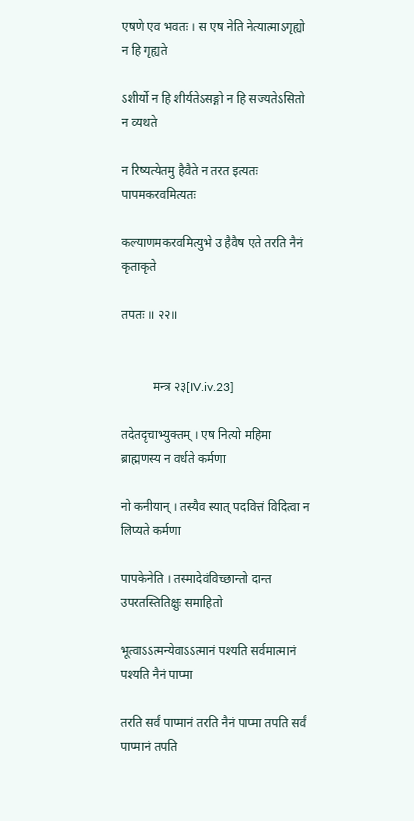एषणे एव भवतः । स एष नेति नेत्यात्माऽगृह्यो न हि गृह्यते

ऽशीर्यो न हि शीर्यतेऽसङ्गो न हि सज्यतेऽसितो न व्यथते

न रिष्यत्येतमु हैवैते न तरत इत्यतः पापमकरवमित्यतः

कल्याणमकरवमित्युभे उ हैवैष एते तरति नैनं कृताकृते

तपतः ॥ २२॥


          मन्त्र २३[IV.iv.23]

तदेतदृचाभ्युक्तम् । एष नित्यो महिमा ब्राह्मणस्य न वर्धते कर्मणा

नो कनीयान् । तस्यैव स्यात् पदवित्तं विदित्वा न लिप्यते कर्मणा

पापकेनेति । तस्मादेवंविच्छान्तो दान्त उपरतस्तितिक्षुः समाहितो

भूत्वाऽऽत्मन्येवाऽऽत्मानं पश्यति सर्वमात्मानं पश्यति नैनं पाप्मा

तरति सर्वं पाप्मानं तरति नैनं पाप्मा तपति सर्वं पाप्मानं तपति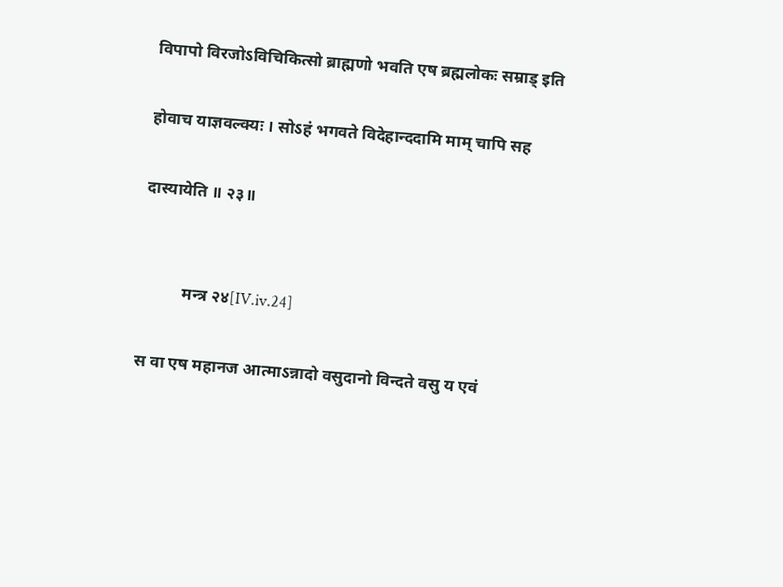विपापो विरजोऽविचिकित्सो ब्राह्मणो भवति एष ब्रह्मलोकः सम्राड् इति

होवाच याज्ञवल्क्यः । सोऽहं भगवते विदेहान्ददामि माम् चापि सह

दास्यायेति ॥ २३॥


          मन्त्र २४[IV.iv.24]

स वा एष महानज आत्माऽन्नादो वसुदानो विन्दते वसु य एवं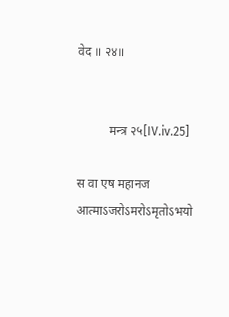वेद ॥ २४॥


          मन्त्र २५[IV.iv.25]

स वा एष महानज आत्माऽजरोऽमरोऽमृतोऽभयो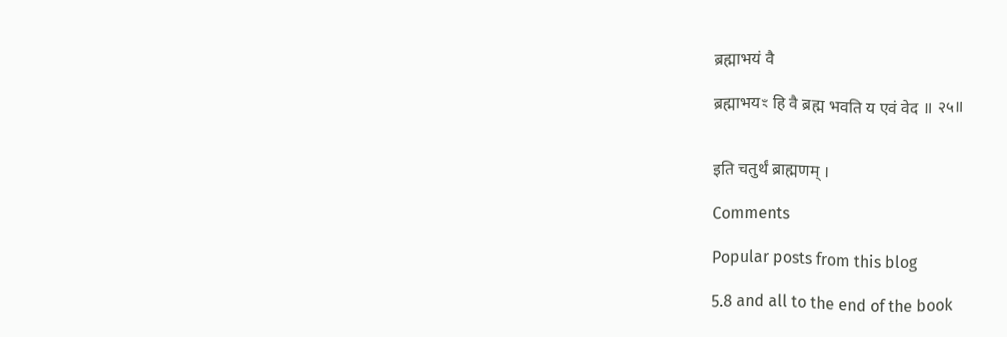ब्रह्माभयं वै

ब्रह्माभयꣳ हि वै ब्रह्म भवति य एवं वेद ॥ २५॥


इति चतुर्थं ब्राह्मणम् ।

Comments

Popular posts from this blog

5.8 and all to the end of the book